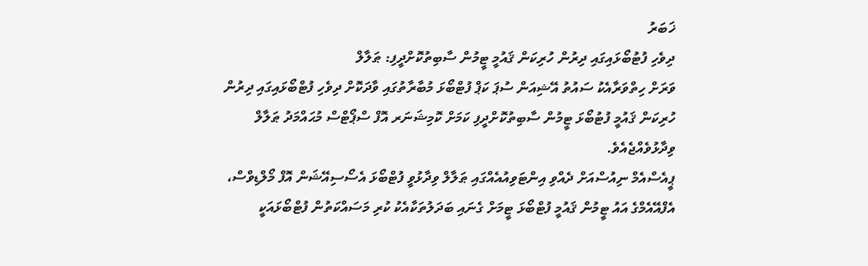ޚަބަރު
ދިވެހި ފުޓުބޯޅައިގައި ދިރުން ހުރިކަން ޤައުމީ ޓީމުން ސާބިތުކޮށްދީފި: ޠަލާލް
ވަރަށް ހިތްވަރާއެކު ސައުތު އޭޝިއަން ސުޕަ ކަޕް ފުޓްބޯޅަ މުބާރާތުގައި ވާދަކޮށް ދިވެހި ފުޓްބޯޅައިގައި ދިރުން ހުރިކަން ޤައުމީ ފުޓުބޯޅަ ޓީމުން ސާބިތުކޮށްދީފި ކަމަށް ކޮމިޝަނަރ އޮފް ސްޕޯޓްސް މުޙައްމަދު ޠަލާލް ވިދާޅުވެއްޖެއެވެ.
ޕީއެސްއެމް ނިއުސްއަށް ދެއްވި އިންޓަވިއުއެއްގައި ޠަލާލް ވިދާޅުވީ ފުޓްބޯޅަ އެސޯސިއޭޝަން އޮފް މޯލްޑިވްސް، އެފްއޭއެމްގެ އައު ޓީމުން ޤައުމީ ފުޓްބޯޅަ ޓީމަށް ގެނައި ބަދަލުތަކާއެކު ކުރި މަސައްކަތުން ފުޓްބޯޅައަކީ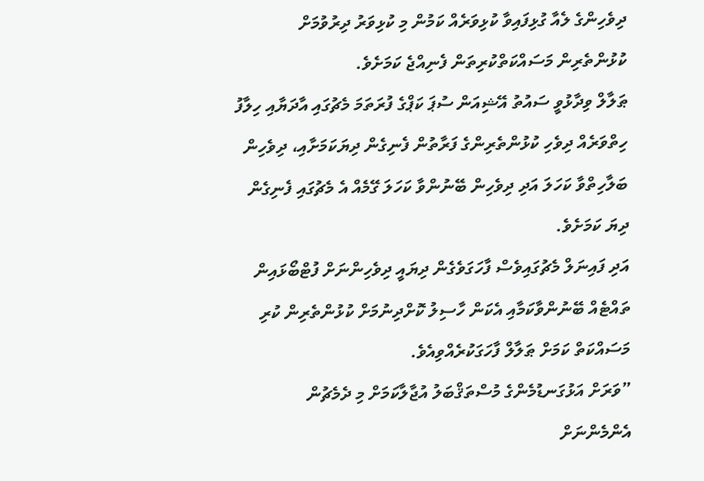ދިވެހިންގެ ލެއާ ގުޅިފައިވާ ކުޅިވަރެއް ކަމުން މި ކުޅިވަރު ދިރުވުމަށް ކުޅުންތެރިން މަސައްކަތްކުރިތަން ފެނިއްޖެ ކަމަށެވެ.
ޠަލާލް ވިދާޅުވީ ސައުތު އޭޝިއަން ސުޕަ ކަޕްގެ ފުރަތަމަ މެޗުގައި އާދަޔާއި ހިލާފު ހިތްވަރެއް ދިވެހި ކުޅުންތެރިންގެ ފަރާތުން ފެނިގެން ދިޔަކަމަށާއި، ދިވެހިން ބަލާހިތްވާ ކަހަލަ އަދި ދިވެހިން ބޭނުންވާ ކަހަލަ ގޭމެއް އެ މެޗުގައި ފެނިގެން ދިޔަ ކަމަށެވެ.
އަދި ފައިނަލް މެޗުގައިވެސް ފާހަގަވެގެން ދިޔައީ ދިވެހިންނަށް ފުޓްބޯޅައިން ތައްޓެއް ބޭނުންވާކަމާއި އެކަން ހާސިލު ކޮށްދިނުމަށް ކުޅުންތެރިން ކުރި މަސައްކަތް ކަމަށް ޠަލާލް ފާހަގަކުރެއްވިއެވެ.
”ވަރަށް އަޅުގަނޑުމެންގެ މުސްތަޤްބަލު އުޖާލާކަމަށް މި ދެމެޗުން އެންމެންނަށް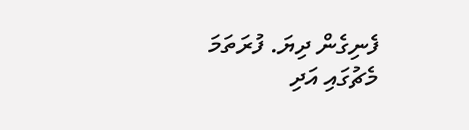ފެނިގެން ދިޔަ. ފުރަތަމަ މެޗުގައި އަދި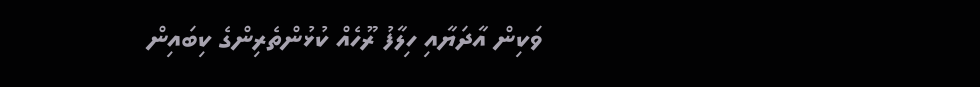ވަކިން އާދަޔާއި ހިލާފު ރޫހެއް ކުޅުންތެރިންގެ ކިބައިން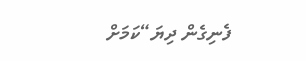ފެނިގެން ދިޔަ“ކަމަށް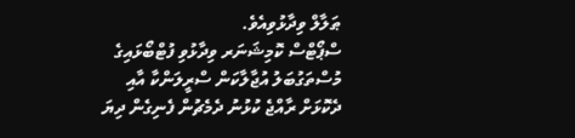ޠަލާލް ވިދާޅުވިއެވެ.
ސްޕޯޓްސް ކޮމިޝަނަރ ވިދާޅުވި ފުޓްބޯޅައިގެ މުސްތަގުބަލު އުޖާލާކަން ސްރީލަންކާ އާއި ދެކޮޅަށް ރާއްޖެ ކުޅުނު ދެމެޗުން ފެނިގެން ދިޔަ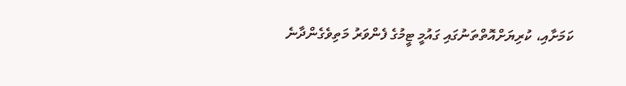ކަމަށާއި، ކުރިޔަށްއޮތްތަނުގައި ގައުމީ ޓީމުގެ ފެންވަރު މަތިވެގެންދާނެ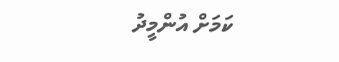ކަމަށް އުންމީދު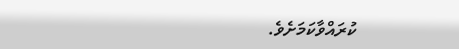ކުރައްވާކަމަށެވެ.